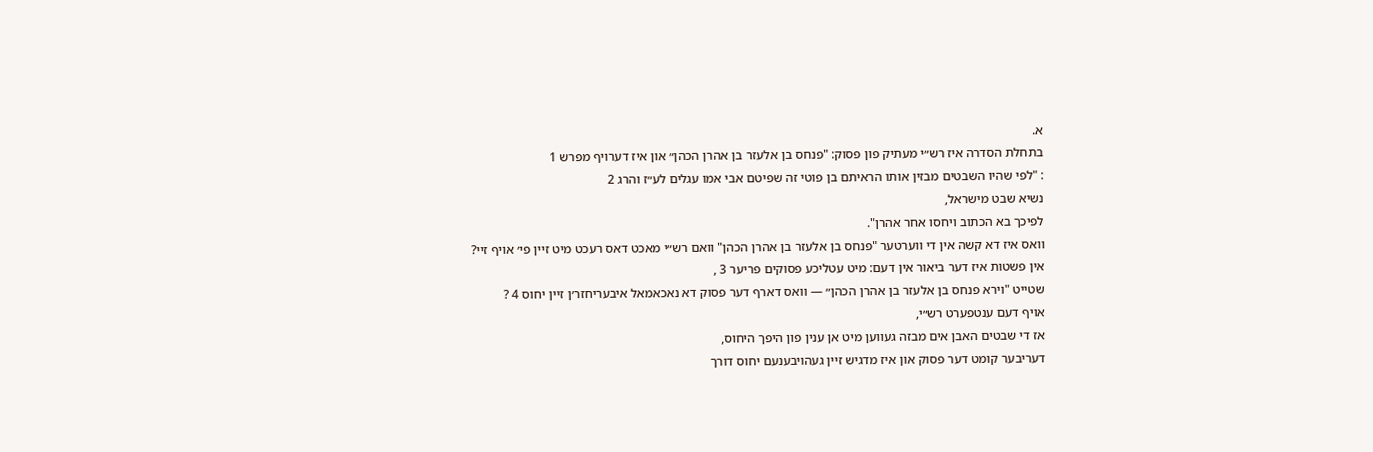א.
בתחלת הסדרה איז רש״י מעתיק פון פסוק: "פנחס בן אלעזר בן אהרן הכהן״ און איז דערויף מפרש 1
: "לפי שהיו השבטים מבזין אותו הראיתם בן פוטי זה שפיטם אבי אמו עגלים לע״ז והרג 2
נשיא שבט מישראל,
לפיכך בא הכתוב ויחסו אחר אהרן".
וואס איז דא קשה אין די ווערטער "פנחס בן אלעזר בן אהרן הכהן" וואם רש״י מאכט דאס רעכט מיט זיין פי׳ אויף זיי?
אין פשטות איז דער ביאור אין דעם: מיט עטליכע פסוקים פריער 3 ,
שטייט "וירא פנחס בן אלעזר בן אהרן הכהן״ — וואס דארף דער פסוק דא נאכאמאל איבעריחזר׳ן זײן יחוס 4 ?
אויף דעם ענטפערט רש״י,
אז די שבטים האבן אים מבזה געווען מיט אן ענין פון היפך היחוס,
דעריבער קומט דער פסוק און איז מדגיש זיין געהויבענעם יחוס דורך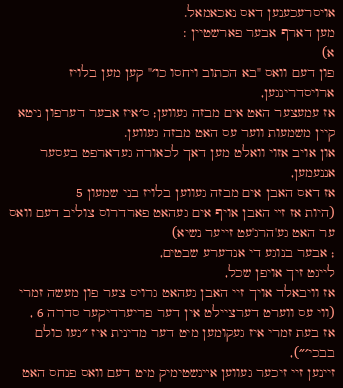אויסרעכענען דאס נאכאמאל.
מען דארף אבער פארשטיין :
א)
פון דעם וואס "בא הכתוב ויחסו כו׳" קען מען בלויז ארויסדרינגען,
אז עמעצער האט אים מבזה געווען; ס׳איז אבער דערפון ניטא קיין משמעות ווער עס האט מבזה געווען.
און אויב אזוי וואלט מען דאך לכאורה געדארפט בעסער אננעמען,
אז דאס האבן אים מבזה געווען בלויז בני שמעון 5
(היות אז זײ האבן אויף אים געהאט פארדרוס צוליב דעם וואס ער האט גע'הרג'עט זייער נשיא)
; אבער בנוגע די אנדערע שבטים,
לייגט זיך אויפן שכל,
אז וויבאלד אויך זיי האבן געהאט גרויס צער פון מעשה זמרי
(ווי עס ווערט דערציילט אין דער פריערדיקער סדרה 6 ,
אז בעת זמרי איז געקומען מיט דער מדינית איז ״געו כולם בבכי׳״),
זיינען זיי זיכער געווען אײנשטימיק מיט דעם וואס פנחס האט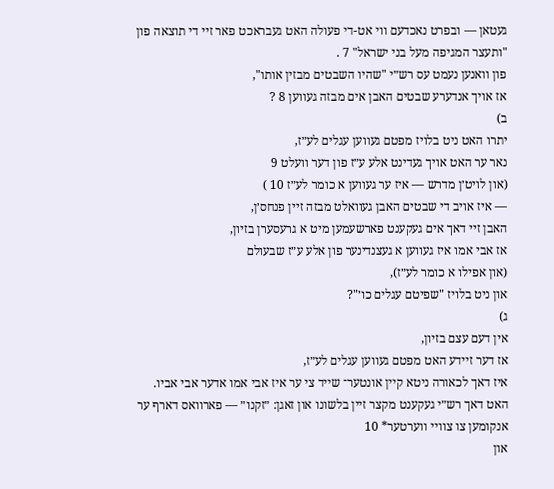געטאן — ובפרט נאכדעם ווי אט-די פעולה האט געבראכט פאר זיי די תוצאה פון "ותעצר המגיפה מעל בני ישראל" 7 .
פון וואנען נעמט עס רש״י "שהיו השבטים מבזין אותו",
אז אויך אנדערע שבטים האבן אים מבזה געווען 8 ?
ב)
יתרו האט ניט בלויז מפטם געווען עגלים לע״ז,
נאר ער האט אויך געדינט אלע ע״ז פון דער וועלט 9
(און לויט׳ן מדרש — איז ער געווען א כומר לע״ז 10 )
— איז אויב די שבטים האבן געוואלט מבזה זיין פנחס׳ן,
האבן זיי דאך אים געקענט פארשעמען מיט א גרעסערן בזיון,
אז אבי אמו איז געווען א געצנדינער פון אלע ע״ז שבעולם
(און אפילו א כומר לע״ז),
און ניט בלויז "שפיטם עגלים כו׳"?
ג)
אין דעם עצם בזיון,
אז דער זיידע האט מפטם געווען עגלים לע״ז,
איז דאך לכאורה ניטא קיין אונטער־ שייד צי ער איז אבי אמו אדער אבי אביו.
האט דאך רש״י געקענט מקצר זיין בלשונו און זאגן: ״זקנו״ — פארוואס דארף ער אנקומען צו צוויי ווערטער* 10
און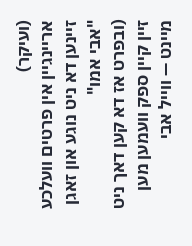(ועיקר)
אריינגיין אין פרטים וועלכע זיינען דא ניט נוגע און זאגן "אבי אמו"
(ובפרט אז דא קען דאך ניט זיין קיין ספק וועמען מען מיינט — ווייל אבי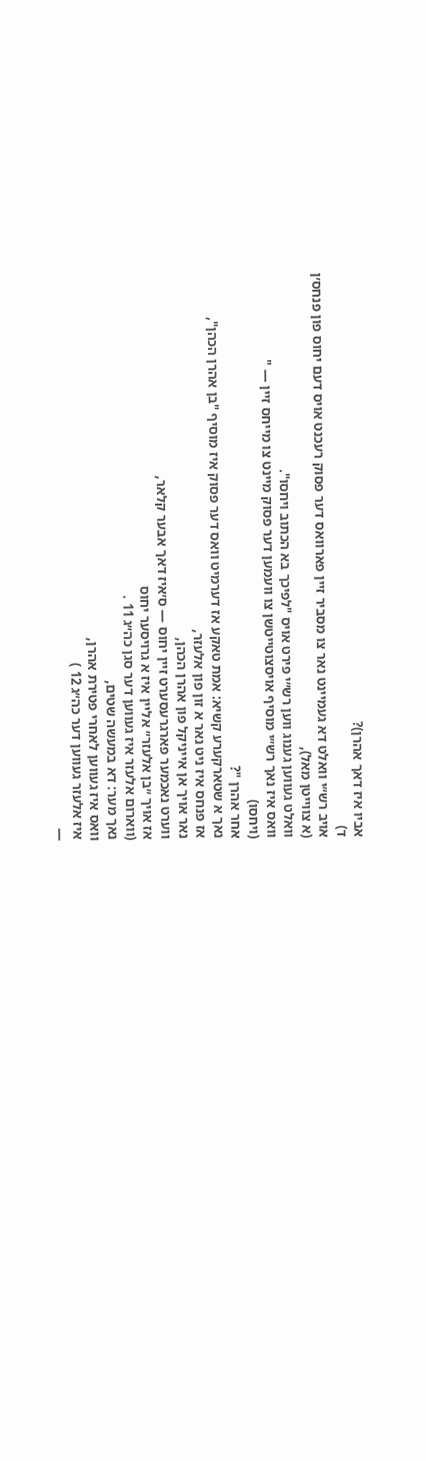אביו איז דאך אהרן)?
ד)
אויב רש״י וואלט דא געמיינט נאר צו מסביר זיין פארוואס דער פסוק רעכנט אויס דעם יחוס פון פנחס׳ן
(א צווייטן מאל),
וואלט געווען גענוג ווען רש״י פירט אויס "לפיכך בא הכתוב ויחסו".
וואס איז נאך רש״י מוסיף אויסצוטייטשן צו וועמען דער פסוק מיינט צו מייחס זיין — "
(ויחסו)
אחר אהרן "?
נאך א שטארקערע קשיא: אמת טאקע אז דערמיט וואס דער פסוק איז מוסיף "בן אהרן הכהן",
אז פנחס איז ניט נאר א זון פון אלעזר,
נאר אויך אן אייניקל פון אהרן הכהן,
ווערט נאכמער פארגרעסערט זיין יחוס — ס׳איז דאך אבער קלאר,
אז אויך ״בן אלעזר״ אלײן איז א גרויסער יחוס
(ווארום אלעזר איז געווען דער סגן כה״ג 11 .
נאך מער: דא במעשה שטים,
וואס איז געווען לאחרי פטירת אהרן,
איז אלעזר געווען דער כה״ג 12 )
—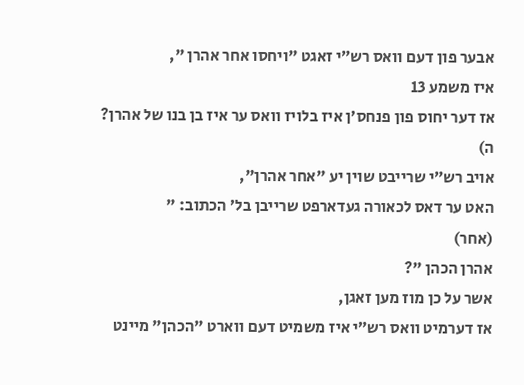אבער פון דעם וואס רש״י זאגט "ויחסו אחר אהרן ",
איז משמע 13
אז דער יחוס פון פנחס׳ן איז בלויז וואס ער איז בן בנו של אהרן?
ה)
אויב רש״י שרייבט שוין יע "אחר אהרן",
האט ער דאס לכאורה געדארפט שרייבן בל׳ הכתוב: "
(אחר)
אהרן הכהן "?
אשר על כן מוז מען זאגן,
אז דערמיט וואס רש״י איז משמיט דעם ווארט "הכהן" מיינט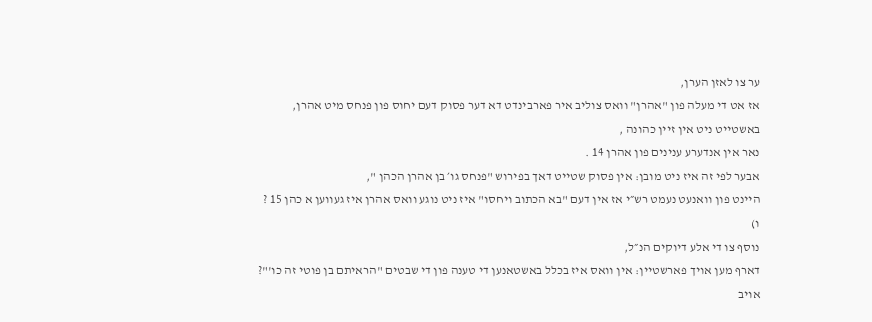ער צו לאזן הערן,
אז אט די מעלה פון "אהרן" וואס צוליב איר פארבינדט דא דער פסוק דעם יחוס פון פנחס מיט אהרן,
באשטייט ניט אין זיין כהונה ,
נאר אין אנדערע ענינים פון אהרן 14 .
אבער לפי זה איז ניט מובן: אין פסוק שטייט דאך בפירוש "פנחס גו׳ בן אהרן הכהן ",
היינט פון וואנעט נעמט רש״י אז אין דעם "בא הכתוב ויחסו" איז ניט נוגע וואס אהרן איז געווען א כהן 15 ?
ו)
נוסף צו די אלע דיוקים הנ״ל,
דארף מען אויך פארשטיין: אין וואס איז בכלל באשטאנען די טענה פון די שבטים "הראיתם בן פוטי זה כו'"?
אויב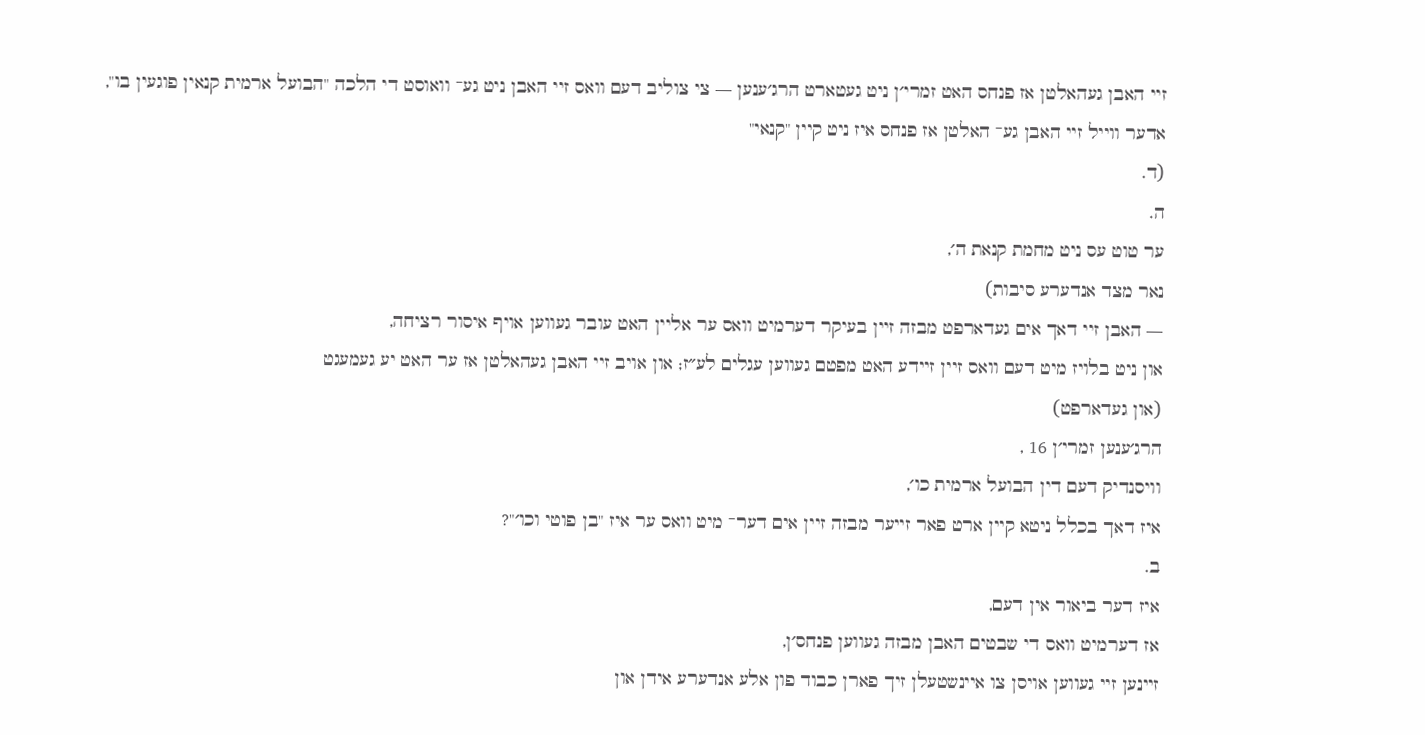זיי האבן געהאלטן אז פנחס האט זמרי׳ן ניט געטארט הרג׳ענען — צי צוליב דעם וואס זיי האבן ניט גע־ וואוסט די הלכה "הבועל ארמית קנאין פוגעין בו",
אדער ווייל זיי האבן גע־ האלטן אז פנחס איז ניט קיין "קנאי"
(ד.
ה.
ער טוט עס ניט מחמת קנאת ה׳,
נאר מצד אנדערע סיבות)
— האבן זיי דאך אים געדארפט מבזה זיין בעיקר דערמיט וואס ער אליין האט עובר געווען אויף איסור רציחה,
און ניט בלויז מיט דעם וואס זיין זיידע האט מפטם געווען עגלים לע״ז; און אויב זיי האבן געהאלטן אז ער האט יע געמעגט
(און געדארפט)
הרג׳ענען זמרי׳ן 16 ,
וויסנדיק דעם דין הבועל ארמית כו׳,
איז דאך בכלל ניטא קיין ארט פאר זייער מבזה זיין אים דער־ מיט וואס ער איז "בן פוטי וכו׳"?
ב.
איז דער ביאור אין דעם,
אז דערמיט וואס די שבטים האבן מבזה געווען פנחס׳ן,
זיינען זיי געווען אויסן צו איינשטעלן זיך פארן כבוד פון אלע אנדערע אידן און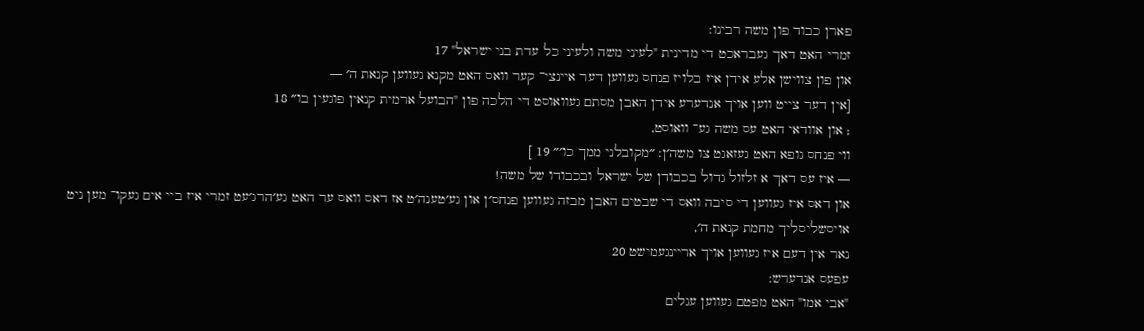פארן כבוד פון משה רבינו:
זמרי האט דאך געבראכט די מדינית "לעיני משה ולעיני כל עדת בני ישראל" 17
און פון צווישן אלע אידן איז בלויז פנחס געווען דער איינצי־ קער וואס האט מקנא געווען קנאת ה׳ —
[אין דער צייט ווען אויך אנדערע אידן האבן מסתם געוואוסט די הלכה פון "הבועל ארמית קנאין פוגעין בו״ 18
; און אוודאי האט עס משה גע־ וואוסט,
ווי פנחס גופא האט געזאגט צו משה׳ן: ״מקובלני ממך כו׳״ 19 ]
— איז עס דאך א זלזול גדול בכבודן של ישראל ובכבודו של משה!
און דאס איז געווען די סיבה וואס די שבטים האבן מבזה געווען פנחס׳ן און גע׳טענה׳ט אז דאס וואס ער האט גע׳הרג׳עט זמרי איז ביי אים געקו־ מען ניט אויסשליסליך מחמת קנאת ה׳,
נאר אין דעם איז געווען אויך אריינגעמישט 20
עפעס אנדערש:
"אבי אמו" האט מפטם געווען עגלים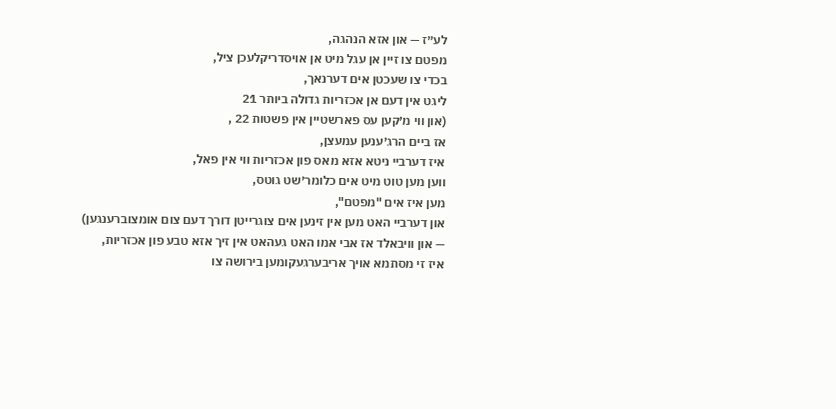לע״ז — און אזא הנהגה,
מפטם צו זיין אן עגל מיט אן אויסדריקלעכן ציל,
בכדי צו שעכטן אים דערנאך,
ליגט אין דעם אן אכזריות גדולה ביותר 21
(און ווי מ׳קען עס פארשטיין אין פשטות 22 ,
אז ביים הרג׳ענען עמעצן,
איז דערביי ניטא אזא מאס פון אכזריות ווי אין פאל,
ווען מען טוט מיט אים כלומר׳שט גוטס,
מען איז אים "מפטם",
און דערביי האט מען אין זינען אים צוגרייטן דורך דעם צום אומצוברענגען)
— און וויבאלד אז אבי אמו האט געהאט אין זיך אזא טבע פון אכזריות,
איז זי מסתמא אויך אריבערגעקומען בירושה צו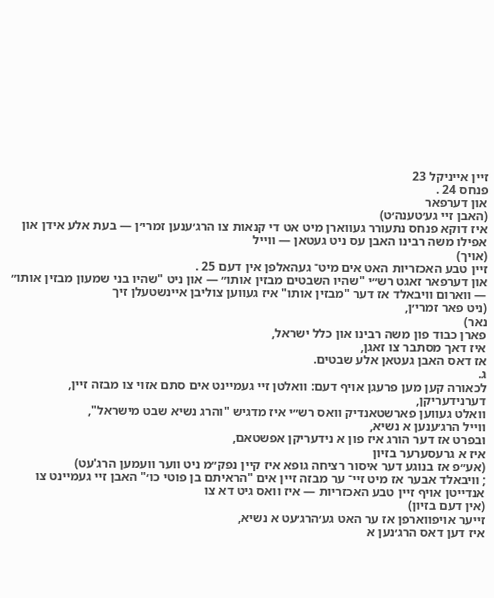זיין אייניקל 23
פנחס 24 .
און דערפאר
(האבן זיי גע׳טענה׳ט)
איז דוקא פנחס נתעורר געווארן מיט אט די קנאות צו הרג׳ענען זמרי׳ן — בעת אלע אידן און אפילו משה רבינו האבן עס ניט געטאן — ווייל
(אויך)
זיין טבע האכזריות האט אים מיט־ געהאלפן אין דעם 25 .
און דערפאר זאגט רש״י "שהיו השבטים מבזין אותו״ — און ניט "שהיו בני שמעון מבזין אותו״ — ווארום וויבאלד אז דער "מבזין אותו" איז געווען צוליבן איינשטעלן זיך
(ניט פאר זמרי׳ן,
נאר)
פארן כבוד פון משה רבינו און כלל ישראל,
איז דאך מסתבר צו זאגן,
אז דאס האבן געטאן אלע שבטים.
ג.
לכאורה קען מען פרעגן אויף דעם: וואלטן זיי געמיינט אים סתם אזוי צו מבזה זיין,
דערנידעריקן,
וואלט געווען פארשטאנדיק וואס רש״י איז מדגיש "והרג נשיא שבט מישראל",
ווייל הרג׳ענען א נשיא,
ובפרט אז דער הורג איז פון א נידעריקן אפשטאם,
איז א גרעסערער בזיון
(אע״פ אז בנוגע דער איסור רציחה גופא איז קיין נפק״מ ניט ווער וועמען הרג'עט)
; וויבאלד אבער אז מיט זיי־ ער מבזה זיין אים "הראיתם בן פוטי כו׳" האבן זיי געמיינט צו אנדייטן אויף זיין טבע האכזריות — איז וואס גיט דא צו
(אין דעם בזיון)
זייער אויפווארפן אז ער האט גע׳הרג׳עט א נשיא,
איז דען דאס הרג׳נען א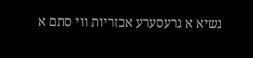נשיא א גרעסערע אכזריות ווי סתם א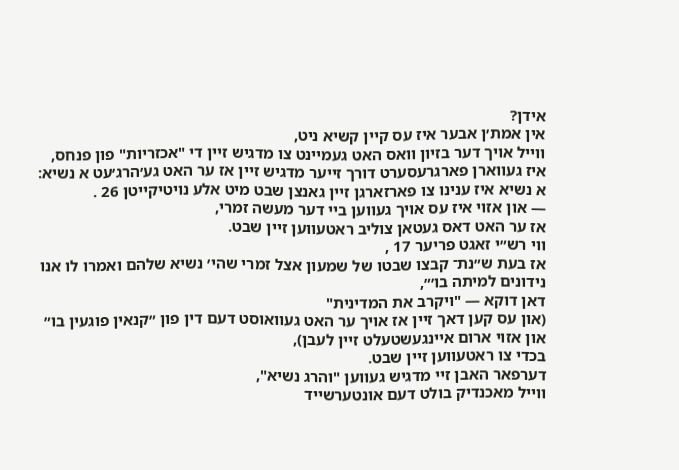אידן?
אין אמת׳ן אבער איז עס קיין קשיא ניט,
ווייל אויך דער בזיון וואס האט געמיינט צו מדגיש זיין די "אכזריות" פון פנחס,
איז געווארן פארגרעסערט דורך זייער מדגיש זיין אז ער האט גע׳הרג׳עט א נשיא:
א נשיא איז ענינו צו פארזארגן זיין גאנצן שבט מיט אלע נויטיקייטן 26 .
— און אזוי איז עס אויך געווען ביי דער מעשה זמרי,
אז ער האט דאס געטאן צוליב ראטעווען זיין שבט.
ווי רש״י זאגט פריער 17 ,
אז בעת ש״נת־ קבצו שבטו של שמעון אצל זמרי שהי׳ נשיא שלהם ואמרו לו אנו נידונים למיתה בו׳״,
דאן דוקא — "ויקרב את המדינית"
(און עס קען דאך זיין אז אויך ער האט געוואוסט דעם דין פון ״קנאין פוגעין בו״ און אזוי ארום איינגעשטעלט זיין לעבן),
בכדי צו ראטעווען זיין שבט.
דערפאר האבן זיי מדגיש געווען "והרג נשיא",
ווייל מאכנדיק בולט דעם אונטערשייד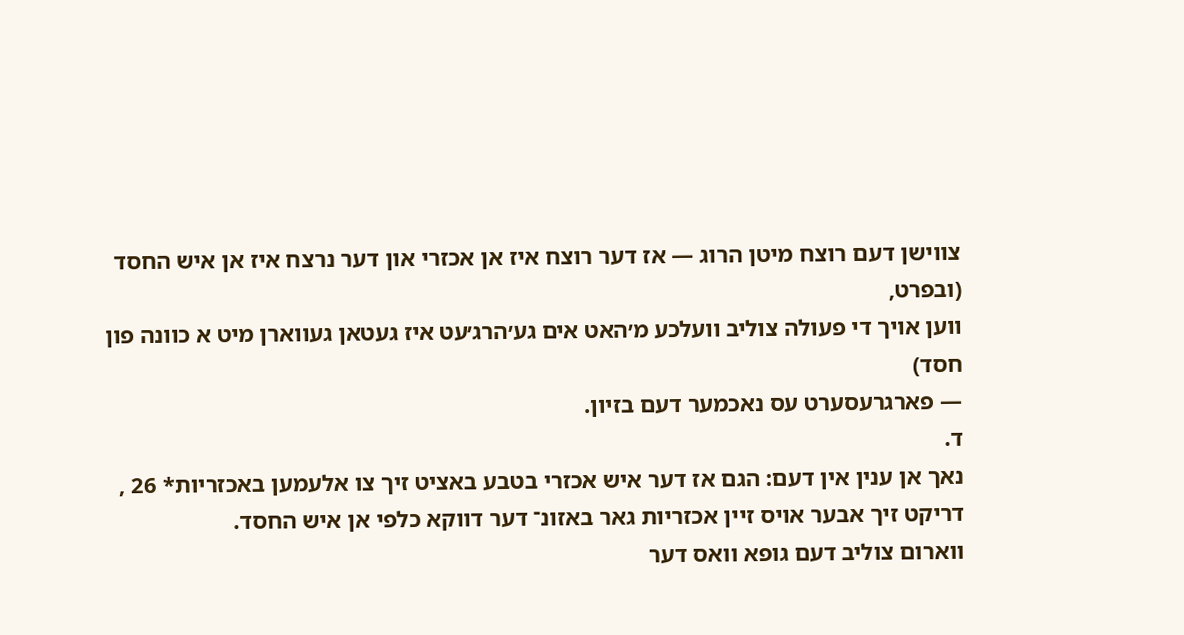צווישן דעם רוצח מיטן הרוג — אז דער רוצח איז אן אכזרי און דער נרצח איז אן איש החסד
(ובפרט,
ווען אויך די פעולה צוליב וועלכע מ׳האט אים גע׳הרג׳עט איז געטאן געווארן מיט א כוונה פון חסד)
— פארגרעסערט עס נאכמער דעם בזיון.
ד.
נאך אן ענין אין דעם: הגם אז דער איש אכזרי בטבע באציט זיך צו אלעמען באכזריות* 26 ,
דריקט זיך אבער אויס זיין אכזריות גאר באזונ־ דער דווקא כלפי אן איש החסד.
ווארום צוליב דעם גופא וואס דער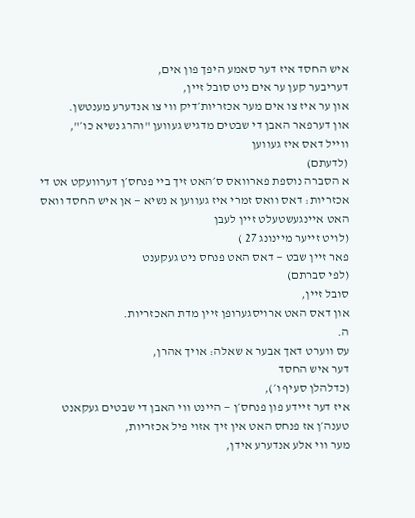איש החסד איז דער סאמע היפך פון אים,
דעריבער קען ער אים ניט סובל זיין,
און ער איז צו אים מער אכזריות׳דיק ווי צו אנדערע מענטשן.
און דערפאר האבן די שבטים מדגיש געווען "והרג נשיא כו׳",
ווייל דאס איז געווען
(לדעתם)
א הסברה נוספת פארוואס ס׳האט זיך ביי פנחס׳ן דערוועקט אט די אכזריות: דאס וואס זמרי איז געווען א נשיא — אן איש החסד וואס האט איינגעשטעלט זיין לעבן
(לויט זייער מיינונג 27 )
פאר זיין שבט — דאס האט פנחס ניט געקענט
(לפי סברתם)
סובל זיין,
און דאס האט ארויסגערופן זיין מדת האכזריות.
ה.
עס ווערט דאך אבער א שאלה: אויך אהרן,
דער איש החסד
(כדלהלן סעיף ו׳),
איז דער זיידע פון פנחס׳ן — היינט ווי האבן די שבטים געקאנט טענה׳ן אז פנחס האט אין זיך אזוי פיל אכזריות,
מער ווי אלע אנדערע אידן,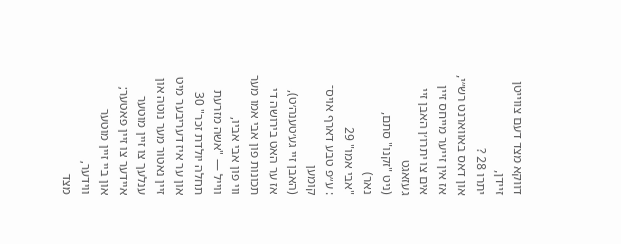דווקא מצד דעם צווייטן זיידן,
יתרו 28 ?
און דאס באווארנט רש״י,
אז אין זייער מייחס זיין אים צו יתרו׳ן האבן זיי געזאגט
(ניט "זקנו" סתם,
נאר)
"אבי אמו" 29
: ע״פ טבע דארף אויס־ קומען
(האבן זיי גע׳טענה׳ט),
אז ער האט בירושה די תכונות פון אבי אמו מער ווי פון אבי אביו,
ווייל — "אשה מזרעת תחלה יולדת זכר" 30
און ער איז דעריבער מיט זיין נאטור מער נוטה און ענלעך צו זיין מוטער איידער צו זיין פאטער; און ביי זיין מוטער ווידער,
מצד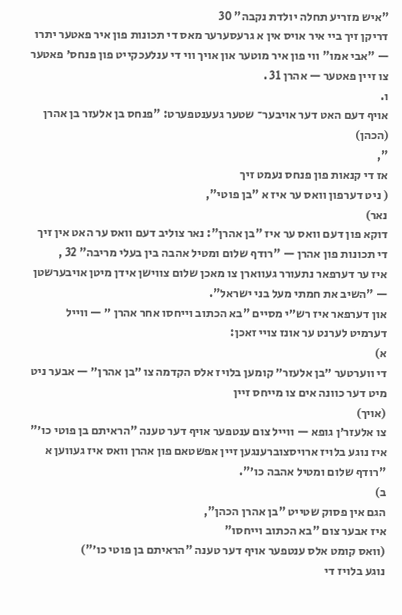"איש מזריע תחלה יולדת נקבה" 30
דריקן זיך ביי איר אויס אין א גרעסערער מאס די תכונות פון איר פאטער יתרו — "אבי אמו" ווי פון איר מוטער און אויך ווי די ענלעכקייט פון פנחס׳ פאטער צו זיין פאטער — אהרן 31 .
ו.
אויף דעם האט דער אויבער־ שטער געענטפערט: "פנחס בן אלעזר בן אהרן
(הכהן)
",
אז די קנאות פון פנחס נעמט זיך
( ניט דערפון וואס ער איז א "בן פוטי",
נאר)
דוקא פון דעם וואס ער איז "בן אהרן": נאר צוליב דעם וואס ער האט אין זיך די תכונות פון אהרן — "רודף שלום ומטיל אהבה בין בעלי מריבה" 32 ,
איז ער דערפאר נתעורר געווארן צו מאכן שלום צווישן אידן מיטן אויבערשטן — "השיב את חמתי מעל בני ישראל".
און דערפאר איז רש״י מסיים "בא הכתוב וייחסו אחר אהרן ״ — ווייל דערמיט לערנט ער אונז צויי זאכן:
א)
די ווערטער ״בן אלעזר״ קומען בלויז אלס הקדמה צו ״בן אהרן״ — אבער ניט מיט דער כוונה אים צו מייחס זיין
(אויך)
צו אלעזר׳ן גופא — ווייל צום ענטפער אויף דער טענה "הראיתם בן פוטי כו׳" איז נוגע בלויז ארויסצוברענגען זיין אפשטאם פון אהרן וואס איז געווען א "רודף שלום ומטיל אהבה כו׳".
ב)
הגם אין פסוק שטייט "בן אהרן הכהן",
איז אבער צום "בא הכתוב וייחסו"
(וואס קומט אלס ענטפער אויף דער טענה "הראיתם בן פוטי כו׳")
נוגע בלויז די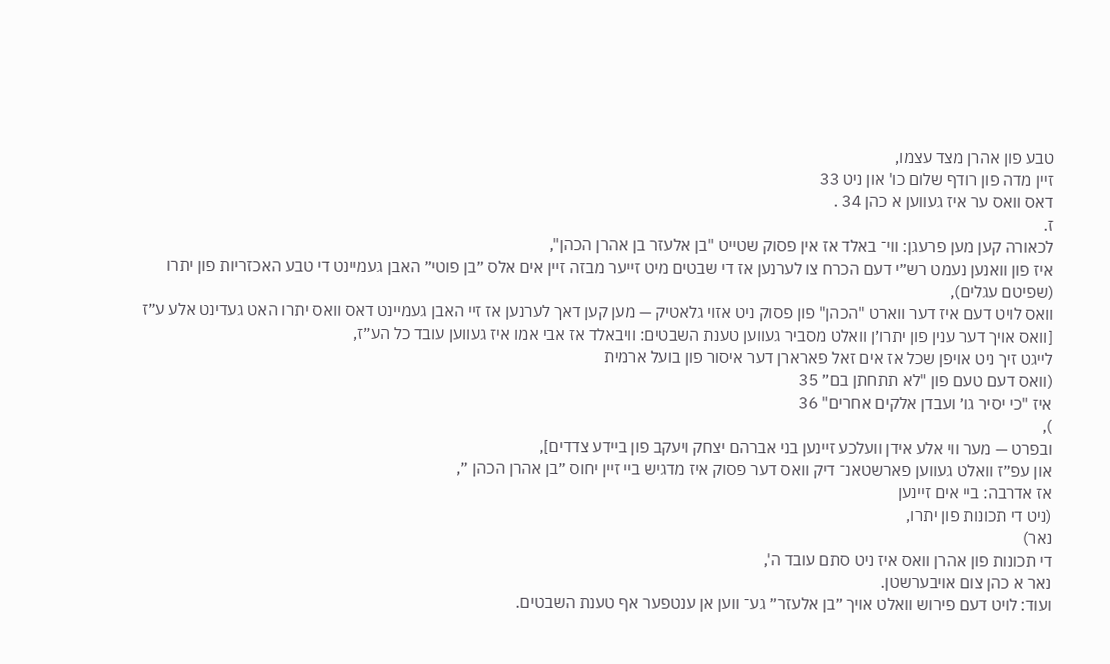טבע פון אהרן מצד עצמו,
זיין מדה פון רודף שלום כו' און ניט 33
דאס וואס ער איז געווען א כהן 34 .
ז.
לכאורה קען מען פרעגן: ווי־ באלד אז אין פסוק שטייט "בן אלעזר בן אהרן הכהן",
איז פון וואנען נעמט רש״י דעם הכרח צו לערנען אז די שבטים מיט זייער מבזה זיין אים אלס ״בן פוטי״ האבן געמיינט די טבע האכזריות פון יתרו
(שפיטם עגלים),
וואס לויט דעם איז דער ווארט "הכהן" פון פסוק ניט אזוי גלאטיק — מען קען דאך לערנען אז זיי האבן געמיינט דאס וואס יתרו האט געדינט אלע ע״ז
[וואס אויך דער ענין פון יתרו׳ן וואלט מסביר געווען טענת השבטים: וויבאלד אז אבי אמו איז געווען עובד כל הע״ז,
לייגט זיך ניט אויפן שכל אז אים זאל פארארן דער איסור פון בועל ארמית
(וואס דעם טעם פון "לא תתחתן בם״ 35
איז "כי יסיר גו׳ ועבדן אלקים אחרים" 36
),
ובפרט — מער ווי אלע אידן וועלכע זיינען בני אברהם יצחק ויעקב פון ביידע צדדים],
און עפ״ז וואלט געווען פארשטאנ־ דיק וואס דער פסוק איז מדגיש ביי זיין יחוס ״בן אהרן הכהן ״,
אז אדרבה: ביי אים זיינען
(ניט די תכונות פון יתרו,
נאר)
די תכונות פון אהרן וואס איז ניט סתם עובד ה',
נאר א כהן צום אויבערשטן.
ועוד: לויט דעם פירוש וואלט אויך ״בן אלעזר״ גע־ ווען אן ענטפער אף טענת השבטים.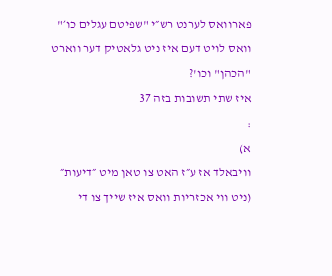פארוואס לערנט רש״י "שפיטם עגלים כו׳" וואס לויט דעם איז ניט גלאטיק דער ווארט "הכהן" וכו'?
איז שתי תשובות בזה 37
:
א)
וויבאלד אז ע״ז האט צו טאן מיט ״דיעות״
(ניט ווי אכזריות וואס איז שייך צו די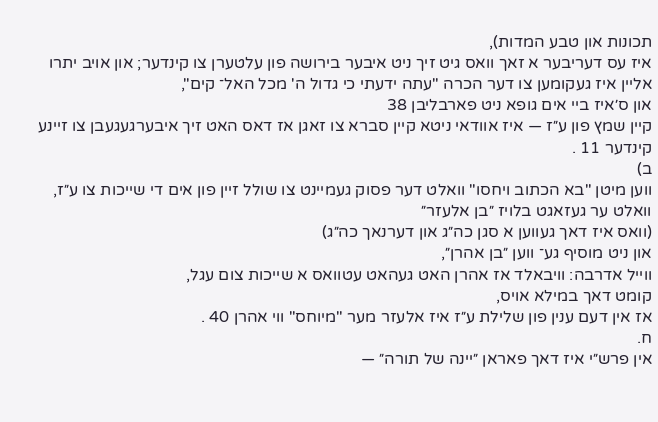תכונות און טבע המדות),
איז עס דעריבער א זאך וואס גיט זיך ניט איבער בירושה פון עלטערן צו קינדער; און אויב יתרו אליין איז געקומען צו דער הכרה "עתה ידעתי כי גדול ה' מכל האל־ קים",
און ס׳איז ביי אים גופא ניט פארבליבן 38
קיין שמץ פון ע״ז — איז אוודאי ניטא קיין סברא צו זאגן אז דאס האט זיך איבערגעגעבן צו זיינע קינדער 11 .
ב)
ווען מיטן "בא הכתוב ויחסו" וואלט דער פסוק געמיינט צו שולל זיין פון אים די שייכות צו ע״ז,
וואלט ער געזאגט בלויז ״בן אלעזר״
(וואס איז דאך געווען א סגן כה״ג און דערנאך כה״ג)
און ניט מוסיף גע־ ווען ״בן אהרן״,
ווייל אדרבה: וויבאלד אז אהרן האט געהאט עטוואס א שייכות צום עגל,
קומט דאך במילא אויס,
אז אין דעם ענין פון שלילת ע״ז איז אלעזר מער "מיוחס" ווי אהרן 40 .
ח.
אין פרש״י איז דאך פאראן ״יינה של תורה״ —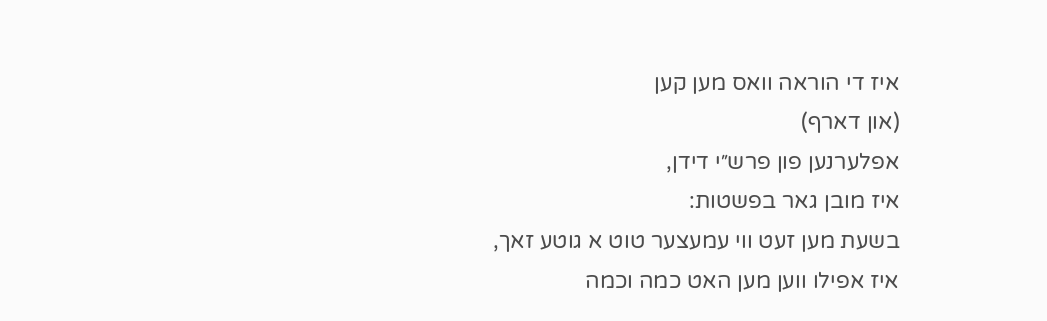איז די הוראה וואס מען קען
(און דארף)
אפלערנען פון פרש״י דידן,
איז מובן גאר בפשטות:
בשעת מען זעט ווי עמעצער טוט א גוטע זאך,
איז אפילו ווען מען האט כמה וכמה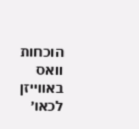הוכחות וואס באווייזן לכאו׳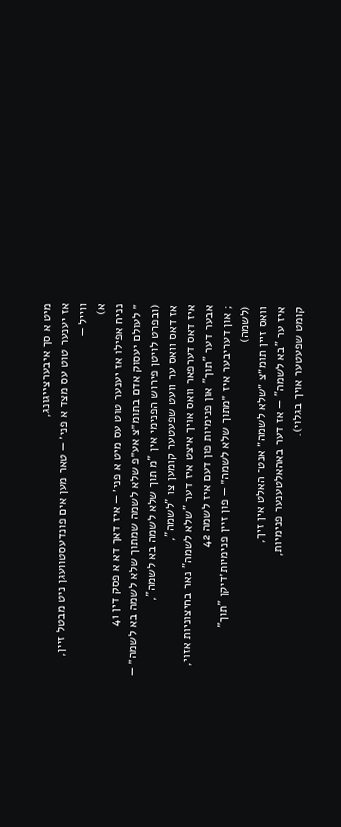מיט א סך איבערצייגונג,
אז יענער טוט עס מצד א פני׳ — טאר מען אים פונדעסטוועגן ניט מבטל זיין,
ווייל —
א)
נניח אפילו אז יענער טוט עס מיט א פני׳ — איז דאך דא א פסק דין 41
״ לעולם יעסוק אדם בתומ״צ אע״פ שלא לשמה שמתוך שלא לשמה בא לשמה״ —
(ובפרט לויטן פירוש הפנימי אין "מ תוך שלא לשמה בא לשמה",
אז דאס וואס ער וועט שפעטער קומען צו "לשמה",
איז דאס דערפאר וואס אויך איצט איז דער "שלא לשמה" נאר בחיצוניות אזוי,
אבער דער "תוך" און פנימיות פון דעם איז לשמה 42
; און דעריבער איז ״מתוך שלא לשמה״ — פון זיין פנימיות׳דיקן "תוך"
(לשמה)
וואס זיין תומ״צ ״שלא לשמה״ אנט־ האלט אין זיך,
איז ער "בא לשמה" — אז דער באהאלטענער פנימיות,
קומט שפעטער אויך בגלוי).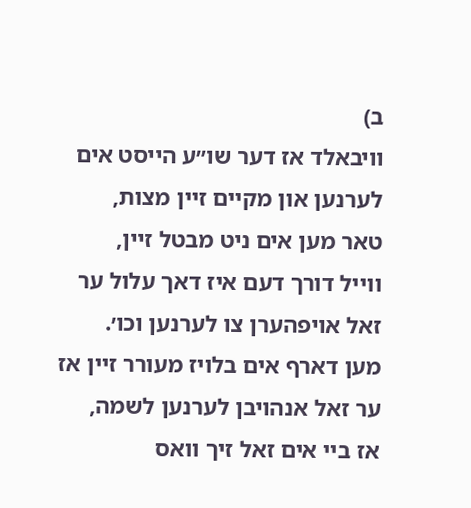ב)
וויבאלד אז דער שו״ע הייסט אים לערנען און מקיים זיין מצות,
טאר מען אים ניט מבטל זיין,
ווייל דורך דעם איז דאך עלול ער זאל אויפהערן צו לערנען וכו׳.
מען דארף אים בלויז מעורר זיין אז ער זאל אנהויבן לערנען לשמה,
אז ביי אים זאל זיך וואס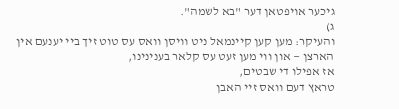גיכער אויפטאן דער "בא לשמה".
ג)
והעיקר: מען קען קיינמאל ניט וויסן וואס עס טוט זיך ביי יענעם אין הארצן — און ווי מען זעט עס קלאר בענינינו,
אז אפילו די שבטים,
טראץ דעם וואס זיי האבן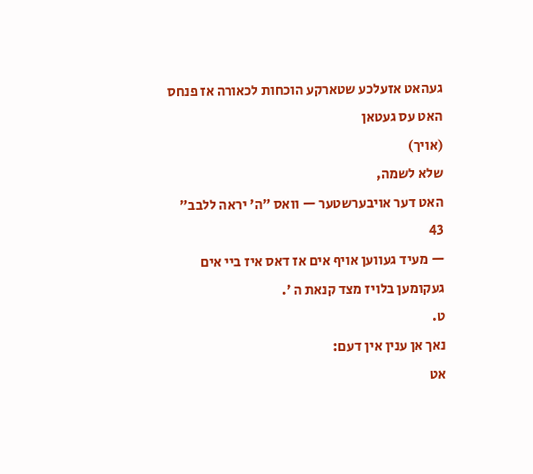געהאט אזעלכע שטארקע הוכחות לכאורה אז פנחס האט עס געטאן
(אויך)
שלא לשמה,
האט דער אויבערשטער — וואס ״ה' יראה ללבב״ 43
— מעיד געווען אויף אים אז דאס איז ביי אים געקומען בלויז מצד קנאת ה ׳.
ט.
נאך אן ענין אין דעם:
אט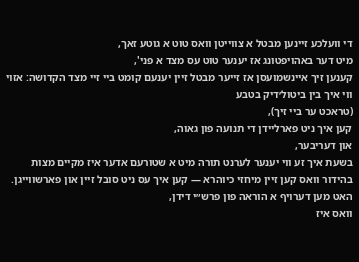די וועלכע זיינען מבטל א צווייטן וואס טוט א גוטע זאך,
מיט דער באהויפטונג אז יענער טוט עס מצד א פני',
קענען זיך איינשמועסן אז זייער מבטל זיין יענעם קומט ביי זיי מצד הקדושה: אזוי ווי איך בין ביטול׳דיק בטבע
(טראכט ער ביי זיך),
קען איך ניט פארליידן די תנועה פון גאוה,
און דעריבער,
בשעת איך זע ווי יענער לערנט תורה מיט א שטורעם אדער איז מקיים מצות בהידור וואס קען זיין מיחזי כיוהרא — קען איך עס ניט סובל זיין און פארשווייגן.
האט מען דערויף א הוראה פון פרש״י דידן,
וואס איז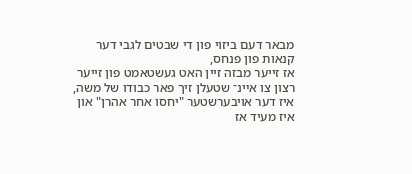מבאר דעם ביזוי פון די שבטים לגבי דער קנאות פון פנחס,
אז זייער מבזה זיין האט געשטאמט פון זייער רצון צו אײנ־ שטעלן זיך פאר כבודו של משה,
איז דער אויבערשטער "יחסו אחר אהרן" און איז מעיד אז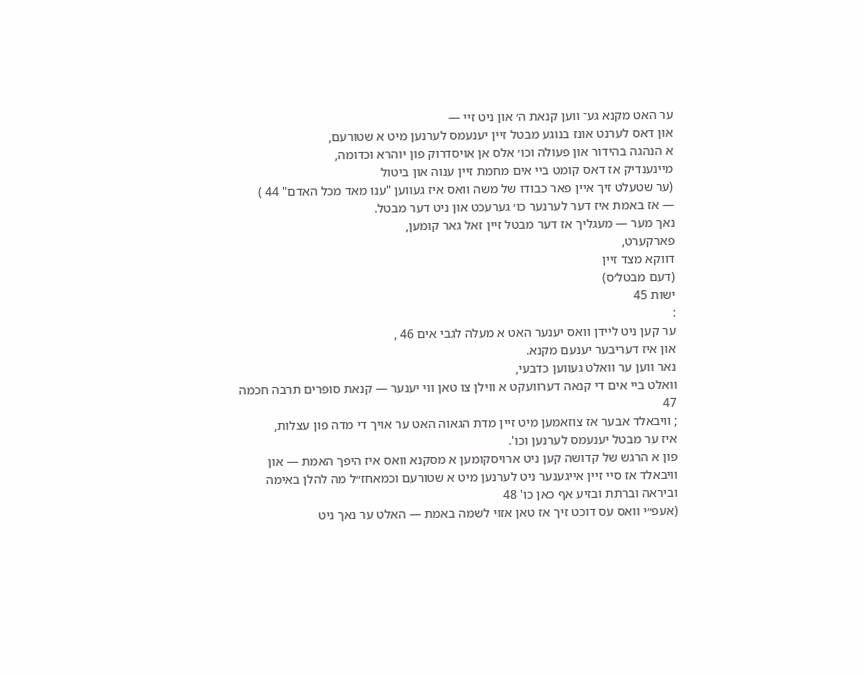ער האט מקנא גע־ ווען קנאת ה׳ און ניט זיי —
און דאס לערנט אונז בנוגע מבטל זיין יענעמס לערנען מיט א שטורעם,
א הנהגה בהידור און פעולה וכו׳ אלס אן אויסדרוק פון יוהרא וכדומה,
מיינענדיק אז דאס קומט ביי אים מחמת זיין ענוה און ביטול
(ער שטעלט זיך איין פאר כבודו של משה וואס איז געווען "ענו מאד מכל האדם" 44 )
— אז באמת איז דער לערנער כו׳ גערעכט און ניט דער מבטל.
נאך מער — מעגליך אז דער מבטל זיין זאל גאר קומען,
פארקערט,
דווקא מצד זיין
(דעם מבטל׳ס)
ישות 45
:
ער קען ניט ליידן וואס יענער האט א מעלה לגבי אים 46 ,
און איז דעריבער יענעם מקנא.
נאר ווען ער וואלט געווען כדבעי,
וואלט ביי אים די קנאה דערוועקט א ווילן צו טאן ווי יענער — קנאת סופרים תרבה חכמה 47
; וויבאלד אבער אז צוזאמען מיט זיין מדת הגאוה האט ער אויך די מדה פון עצלות,
איז ער מבטל יענעמס לערנען וכו'.
פון א הרגש של קדושה קען ניט ארויסקומען א מסקנא וואס איז היפך האמת — און וויבאלד אז סיי זיין אייגענער ניט לערנען מיט א שטורעם וכמאחז״ל מה להלן באימה וביראה וברתת ובזיע אף כאן כו' 48
(אעפ״י וואס עס דוכט זיך אז טאן אזוי לשמה באמת — האלט ער נאך ניט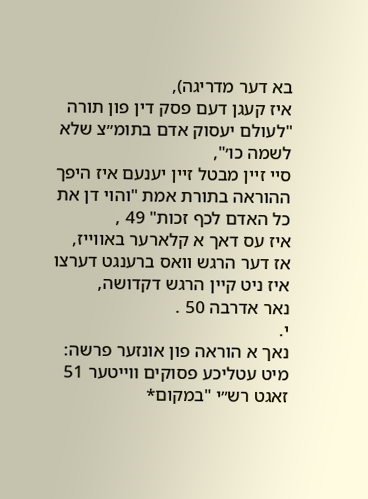בא דער מדריגה),
איז קעגן דעם פסק דין פון תורה "לעולם יעסוק אדם בתומ״צ שלא לשמה כו׳",
סיי זיין מבטל זיין יענעם איז היפך ההוראה בתורת אמת "והוי דן את כל האדם לכף זכות" 49 ,
איז עס דאך א קלארער באווייז,
אז דער הרגש וואס ברענגט דערצו איז ניט קיין הרגש דקדושה,
נאר אדרבה 50 .
י.
נאך א הוראה פון אונזער פרשה:
מיט עטליכע פסוקים װייטער 51
זאגט רש״י "במקום*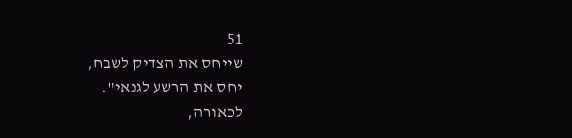51
שייחס את הצדיק לשבח,
יחס את הרשע לגנאי".
לכאורה,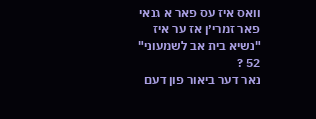וואס איז עס פאר א גנאי פאר זמרי׳ן אז ער איז "נשיא בית אב לשמעוני" 52 ?
נאר דער ביאור פון דעם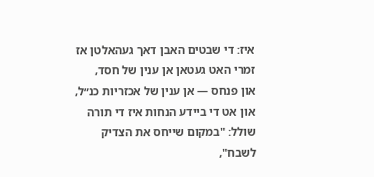איז: די שבטים האבן דאך געהאלטן אז זמרי האט געטאן אן ענין של חסד,
און פנחס — אן ענין של אכזריות כנ״ל,
און אט די ביידע הנחות איז די תורה שולל: "במקום שייחס את הצדיק לשבח",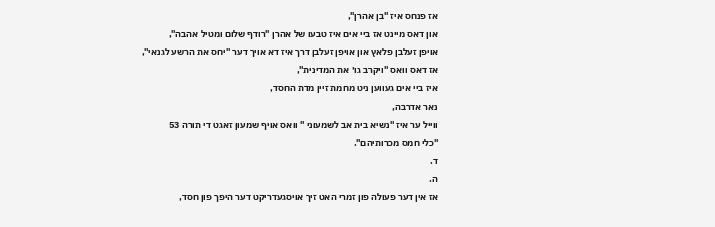אז פנחס איז "בן אהרן",
און דאס מיינט אז ביי אים איז טבעו של אהרן "רודף שלום ומטיל אהבה",
אויפן זעלבן פלאץ און אויפן זעלבן דרך איז דא אויך דער "יחס את הרשע לגנאי",
אז דאס וואס "ויקרב גו׳ את המדינית",
איז ביי אים געווען ניט מחמת זיין מדת החסד,
נאר אדרבה,
ווייל ער איז "נשיא בית אב לשמעוני " וואס אויף שמעון זאגט די תורה 53
"כלי חמס מכרותיהם".
ד.
ה.
אז אין דער פעולה פון זמרי האט זיך אויסגעדריקט דער היפך פון חסד,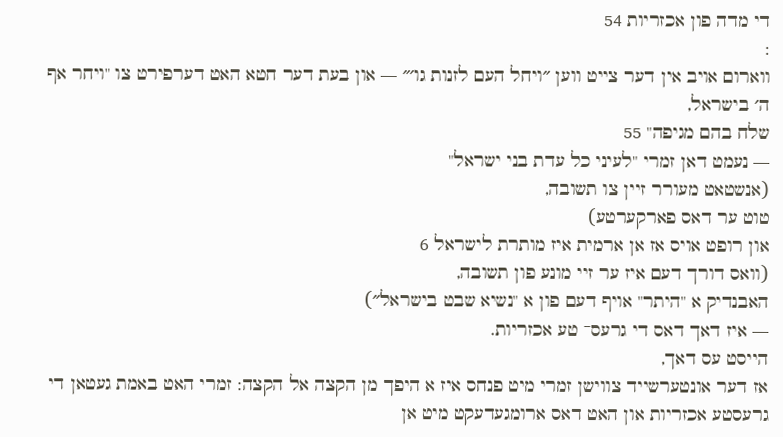די מדה פון אכזריות 54
:
ווארום אויב אין דער צייט ווען ״ויחל העם לזנות גו׳״ — און בעת דער חטא האט דערפירט צו "ויחר אף ה׳ בישראל,
שלח בהם מגיפה" 55
— נעמט דאן זמרי "לעיני כל עדת בני ישראל"
(אנשטאט מעורר זיין צו תשובה,
טוט ער דאס פארקערטע)
און רופט אויס אז אן ארמית איז מותרת לישראל 6
(וואס דורך דעם איז ער זיי מונע פון תשובה,
האבנדיק א "היתר" אויף דעם פון א "נשיא שבט בישראל״)
— איז דאך דאס די גרעס־ טע אכזריות.
הייסט עס דאך,
אז דער אונטערשייד צווישן זמרי מיט פנחס איז א היפך מן הקצה אל הקצה: זמרי האט באמת געטאן די גרעסטע אכזריות און האט דאס ארומגעדעקט מיט אן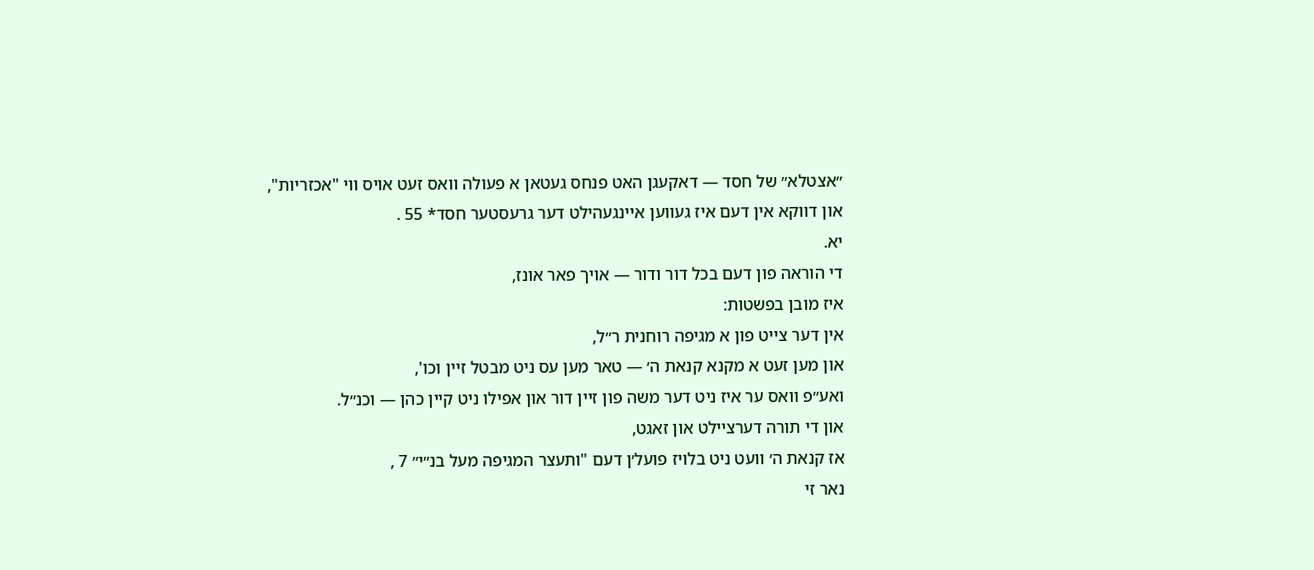״אצטלא״ של חסד — דאקעגן האט פנחס געטאן א פעולה וואס זעט אויס ווי "אכזריות",
און דווקא אין דעם איז געווען אײנגעהילט דער גרעסטער חסד* 55 .
יא.
די הוראה פון דעם בכל דור ודור — אויך פאר אונז,
איז מובן בפשטות:
אין דער צייט פון א מגיפה רוחנית ר״ל,
און מען זעט א מקנא קנאת ה׳ — טאר מען עס ניט מבטל זיין וכו',
ואע״פ װאס ער איז ניט דער משה פון זיין דור און אפילו ניט קיין כהן — וכנ״ל.
און די תורה דערציילט און זאגט,
אז קנאת ה׳ וועט ניט בלויז פועל׳ן דעם "ותעצר המגיפה מעל בנ״י״ 7 ,
נאר זי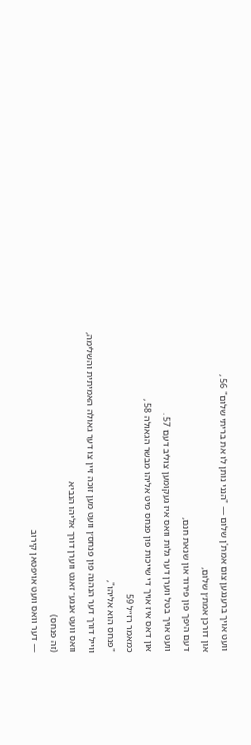וועט אויך ברענגען צום אמת'ן שלום — "הנני נותן לו את בריתי שלום" 56 ,
און דורכן אמת׳ן שלום,
דעם היפך פון פירוד און שנאת חנם,
וועט אויך בטל ווערן דער גלות וואס איז געקומען צוליב דעם 57 .
און דאס איז אויך די שייכות פון פנחס מיט אליהו מבשר הגאולה 58 ,
כמאמר רז״ל 59
"פנחס הוא אליהו",
ווייל דורך דער הנהגה פון פנחס׳ן וועט מען זוכה זיין צו דער גאולה האמיתית והשלימה,
וואס וועט אנגע־ זאגט ווערן דורך אליהו הנביא
(זה פנחס)
— דער וואס וועט אויפטאן קירוב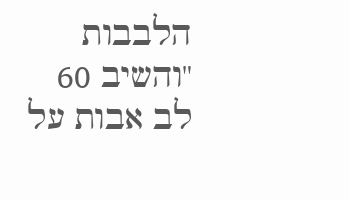הלבבות "והשיב 60
לב אבות על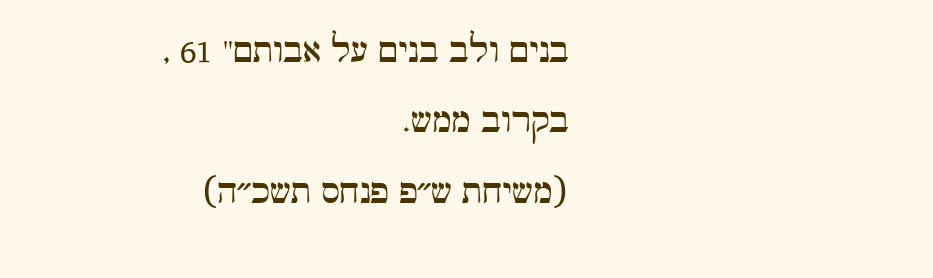בנים ולב בנים על אבותם" 61 ,
בקרוב ממש.
(משיחת ש״פ פנחס תשכ״ה)